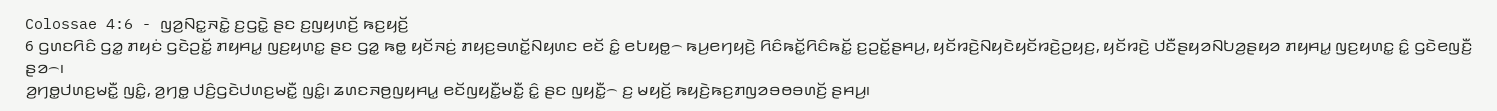Colossae 4:6 - ꤜꤤ꤬ꤡꤢ꤭ꤏꤢꤧ꤭ ꤢ꤬ꤞꤢꤧ꤭ ꤔꤢ ꤢ꤬ꤜꤟꤛꤢꤩ꤬ ꤒꤢ꤬ꤟꤢꤩ꤬
6 ꤞꤛꤢꤖꤢꤨ ꤞꤤ꤭ ꤊꤟꤢꤦ ꤞꤢꤧꤑꤢꤩ꤭ ꤊꤟꤌꤣ꤭ ꤜꤢ꤬ꤟꤛꤢ꤭ ꤔꤢ ꤞꤤ꤭ ꤒꤥ꤭ ꤟꤢꤩꤏꤢꤦ꤬ ꤊꤟꤢ꤬ꤋꤛꤢꤩ꤭ꤡꤟꤛꤢ ꤕꤢꤩ ꤢꤨ꤭ ꤕꤝꤟꤥ꤭꤮ ꤒꤣ꤬ꤕꤚꤟꤢꤧ꤬ ꤖꤢꤨꤒꤢꤩ꤭ꤖꤢꤨꤒꤢꤩ꤭ ꤢ꤬ꤑꤢꤩ꤭ꤔꤌꤣ꤬, ꤟꤢꤩꤙꤢꤧ꤬ꤡꤟꤢꤧꤟꤢꤩꤙꤢꤧ꤬ꤑꤟꤢ꤬, ꤟꤢꤩꤙꤢꤧ꤬ ꤓꤢꤪꤔꤟꤤꤡꤝꤤ꤬ꤔꤟꤤ ꤊꤟꤌꤣ꤭ ꤜꤢ꤬ꤟꤛꤢ꤭ ꤢꤨ꤭ ꤞꤢꤧꤕꤜꤢꤪ꤬ ꤔꤤ꤮꤯
ꤤ꤬ꤚꤥ꤭ꤓꤛꤢ꤬ꤗꤢꤪ꤭ ꤜꤢꤨ꤭, ꤤ꤬ꤚꤥ꤭ ꤓꤢꤨ꤬ꤞꤢꤧꤓꤛꤢ꤬ꤗꤢꤪ꤭ ꤜꤢꤨ꤭꤯ ꤘꤛꤢꤏꤥ꤬ꤜꤟꤌꤣ꤭ ꤕꤢꤩꤜꤟꤢꤪ꤭ꤗꤢꤪ꤭ ꤢꤨ꤭ ꤔꤢ ꤜꤟꤢꤪ꤭꤮ ꤢ꤬ ꤗꤟꤢꤩ꤬ ꤒꤟꤢꤧ꤬ꤒꤢ꤬ꤊꤜꤤꤋꤥꤋꤛꤢꤩ꤬ ꤔꤌꤣ꤬꤯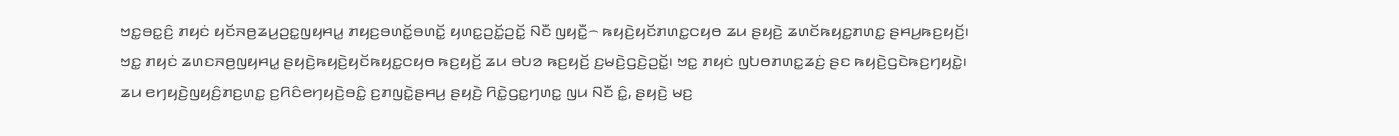ꤠꤢ꤭ꤋꤢ꤭ꤢꤨ꤬ ꤊꤟꤢꤦ ꤟꤢꤩꤏꤥ꤬ꤘꤣ꤬ꤑꤢ꤭ꤜꤟꤌꤣ꤭ ꤊꤟꤢ꤬ꤋꤛꤢꤩ꤭ꤋꤛꤢꤩ꤭ ꤟꤛꤢ꤭ꤑꤢꤩ꤭ꤑꤢꤩ꤭ ꤡꤢꤪ ꤜꤟꤢꤪ꤭꤮ ꤒꤟꤢꤧ꤬ꤟꤢꤩꤊꤛꤢ꤭ꤍꤟꤥ ꤘꤣ ꤔꤟꤢꤧ꤬ ꤘꤛꤢꤩꤒꤟꤢ꤭ꤊꤛꤢ꤭ ꤔꤌꤣ꤬ꤒꤢ꤬ꤟꤢꤩ꤬꤯
ꤠꤢ꤭ ꤊꤟꤢꤦ ꤘꤛꤢꤏꤥ꤬ꤜꤟꤌꤣ꤭ ꤔꤟꤢꤧ꤬ꤒꤟꤢꤧ꤬ꤟꤢꤩꤒꤟꤢ꤭ꤍꤟꤥ ꤒꤢ꤬ꤟꤢꤩ꤬ ꤘꤣ ꤋꤝꤤ ꤒꤢ꤬ꤟꤢꤩ꤬ ꤢ꤬ꤗꤢꤧ꤬ꤞꤢꤧ꤬ꤑꤢꤩ꤭꤯ ꤠꤢ꤭ ꤊꤟꤢꤦ ꤜꤝꤥꤊꤛꤢ꤭ꤘꤢꤦ꤬ ꤔꤢ ꤒꤟꤢꤧ꤬ꤞꤢꤧꤒꤢ꤬ꤚꤟꤢꤧ꤭꤯
ꤘꤣ ꤕꤚꤟꤢꤧ꤬ꤜꤟꤢꤨ꤬ꤊꤢ꤬ꤛꤢ꤭ ꤢ꤬ꤖꤢꤨꤕꤚꤟꤢꤧ꤬ꤋꤢꤨ꤭ ꤢ꤬ꤊꤜꤢꤧ꤭ꤔꤌꤣ꤬ ꤔꤟꤢꤧ꤬ ꤖꤢꤧ꤭ꤞꤢ꤭ꤚꤛꤢ꤭ ꤜꤣ ꤡꤢꤪ ꤢꤨ꤭, ꤔꤟꤢꤧ꤬ ꤗꤢ꤬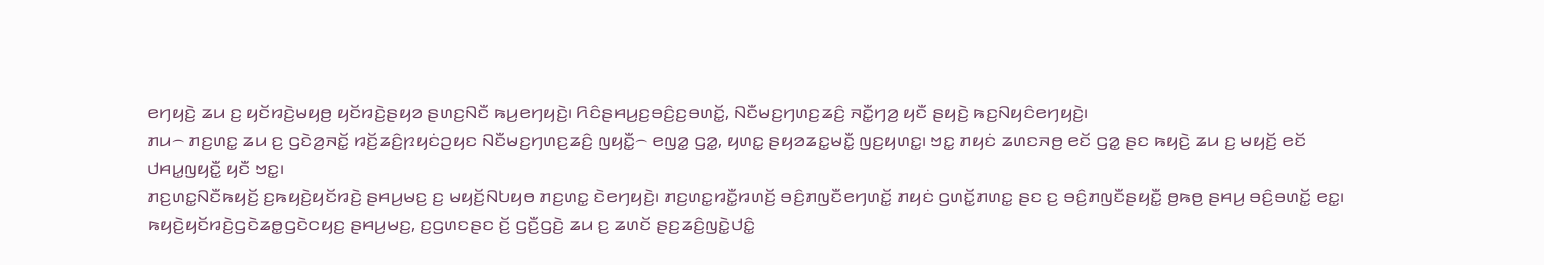ꤕꤚꤟꤢꤧ꤬ ꤘꤣ ꤢ꤬ ꤟꤢꤩꤙꤢꤧ꤬ꤗꤟꤥ꤬ ꤟꤢꤩꤙꤢꤧ꤬ꤔꤟꤤ ꤔꤛꤢ꤬ꤡꤢꤪ ꤒꤣ꤬ꤕꤚꤟꤢꤧ꤬꤯ ꤖꤢꤨꤔꤌꤣ꤬ꤢ꤬ꤋꤢꤨ꤬ꤢ꤬ꤋꤛꤢꤩ꤭, ꤡꤢꤪꤗꤢ꤬ꤚꤛꤢ꤬ꤘꤢꤨ꤬ ꤏꤢꤪ꤭ꤚꤤ꤬ ꤟꤢꤪ ꤔꤟꤢꤧ꤬ ꤒꤢ꤬ꤡꤟꤢꤨꤕꤚꤟꤢꤧ꤬꤯
ꤊꤣ꤮ ꤊꤢ꤬ꤛꤢ꤭ ꤘꤣ ꤢ꤬ ꤞꤢꤧꤤ꤬ꤏꤢꤩ꤭ ꤙꤢꤩ꤬ꤘꤢꤨ꤬ꤐꤟꤢꤦꤑꤟꤢ ꤡꤢꤪꤗꤢ꤬ꤚꤛꤢ꤬ꤘꤢꤨ꤬ ꤜꤟꤢꤪ꤭꤮ ꤕꤜꤤ꤭ ꤞꤤ꤭, ꤟꤛꤢ꤭ ꤔꤟꤤꤘꤢ꤭ꤗꤢꤪ꤭ ꤜꤢ꤬ꤟꤛꤢ꤭꤯ ꤠꤢ꤭ ꤊꤟꤢꤦ ꤘꤛꤢꤏꤥ꤬ ꤕꤢꤩ ꤞꤤ꤭ ꤔꤢ ꤒꤟꤢꤧ꤬ ꤘꤣ ꤢ꤬ ꤗꤟꤢꤩ꤬ ꤕꤢꤩ ꤓꤌꤣ꤭ꤜꤟꤢꤪ꤭ ꤟꤢꤪ ꤠꤢ꤭꤯
ꤊꤢ꤬ꤛꤢ꤭ꤡꤢꤪꤒꤟꤢꤩ꤬ ꤢ꤬ꤒꤟꤢꤧ꤬ꤟꤢꤩꤙꤢꤧ꤬ ꤔꤌꤣ꤬ꤗꤢ꤬ ꤢ꤬ ꤗꤟꤢꤩ꤬ꤡꤝꤟꤥ ꤊꤢ꤬ꤛꤢ꤭ ꤢꤧꤕꤚꤟꤢꤧ꤬꤯ ꤊꤢ꤬ꤛꤢ꤭ꤙꤢꤪ꤭ꤙꤛꤢꤩ꤬ ꤋꤢꤨ꤬ꤊꤜꤢꤪꤕꤚꤛꤢꤩ꤭ ꤊꤟꤢꤦ ꤞꤛꤢꤩ꤭ꤊꤛꤢ꤭ ꤔꤢ ꤢ꤬ ꤋꤢꤨ꤬ꤊꤜꤢꤪꤔꤟꤢꤪ꤭ ꤥ꤬ꤒꤥ꤬ ꤔꤌꤣ꤬ ꤋꤢꤨ꤬ꤋꤛꤢꤩ꤭ ꤕꤢ꤭꤯
ꤒꤟꤢꤧ꤬ꤟꤢꤩꤙꤢꤧ꤬ꤞꤢꤧꤘꤥ꤭ꤞꤢꤧꤍꤟꤢ꤬ ꤔꤌꤣ꤬ꤗꤢ꤬, ꤢ꤬ꤞꤛꤢꤔꤢ ꤢꤩ꤬ ꤞꤢꤪ꤬ꤞꤢꤧ꤬ ꤘꤣ ꤢ꤬ ꤘꤛꤢꤩ ꤔꤢ꤬ꤘꤢꤨ꤬ꤜꤢꤧ꤭ꤓꤢꤨ꤭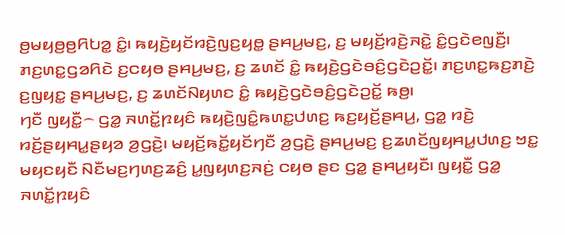ꤥ꤬ꤗꤟꤥ꤬ꤥ꤬ꤖꤝꤤ꤭ ꤢꤨ꤭꤯ ꤒꤟꤢꤧ꤬ꤟꤢꤩꤙꤢꤧ꤬ꤜꤢ꤬ꤟꤥ꤭ ꤔꤌꤣ꤬ꤗꤢ꤬, ꤢ꤬ ꤗꤟꤢꤩ꤬ꤙꤢꤧ꤬ꤏꤢꤧ꤭ ꤢꤨ꤭ꤞꤢꤧꤕꤜꤢꤪ꤬꤯
ꤊꤢ꤬ꤛꤢ꤭ꤞꤤꤖꤢꤧ ꤢ꤬ꤍꤟꤥ ꤔꤌꤣ꤬ꤗꤢ꤬, ꤢ꤬ ꤘꤛꤢꤩ ꤢꤨ꤭ ꤒꤟꤢꤧ꤬ꤞꤢꤧꤋꤢꤨ꤬ꤞꤢꤧꤑꤢꤩ꤭꤯ ꤊꤢ꤬ꤛꤢ꤭ꤒꤢ꤬ꤊꤢꤧ꤬ ꤢ꤬ꤜꤟꤢ꤭ ꤔꤌꤣ꤬ꤗꤢ꤬, ꤢ꤬ ꤘꤛꤢꤩꤡꤟꤛꤢ ꤢꤨ꤭ ꤒꤟꤢꤧ꤬ꤞꤢꤧꤋꤢꤨ꤬ꤞꤢꤧꤑꤢꤩ꤭ ꤒꤥ꤬꤯
ꤚꤢꤪ ꤜꤟꤢꤪ꤭꤮ ꤞꤤ꤭ ꤏꤛꤢꤩ꤭ꤐꤟꤢꤨ ꤒꤟꤢꤧ꤬ꤜꤢꤨ꤭ꤒꤛꤢ꤭ꤓꤛꤢ꤬ ꤒꤢ꤬ꤟꤢꤩ꤬ꤔꤌꤣ꤬, ꤞꤤ꤭ ꤙꤢꤧ꤬ ꤙꤢꤩ꤬ꤔꤟꤌꤣ꤭ꤔꤟꤤ ꤤ꤬ꤞꤢꤧ꤬꤯ ꤗꤟꤢꤩ꤬ꤒꤢꤩ꤭ꤟꤢꤩꤚꤢꤪ ꤤ꤬ꤞꤢꤧ꤬ ꤔꤌꤣ꤬ꤗꤢ꤬ ꤢ꤬ꤘꤛꤢꤩꤜꤟꤌꤣ꤭ꤓꤛꤢ꤬ ꤠꤢ꤭ ꤗꤟꤢꤟꤢꤪ ꤡꤢꤪꤗꤢ꤬ꤚꤛꤢ꤬ꤘꤢꤨ꤬ ꤣ꤭ꤜꤟꤛꤢ꤬ꤏꤢꤦ꤬ ꤍꤟꤥ ꤔꤢ ꤞꤤ꤭ ꤔꤌꤣ꤬ꤟꤢꤪ꤯ ꤜꤟꤢꤪ꤭ ꤞꤤ꤭ ꤏꤛꤢꤩ꤭ꤐꤟꤢꤨ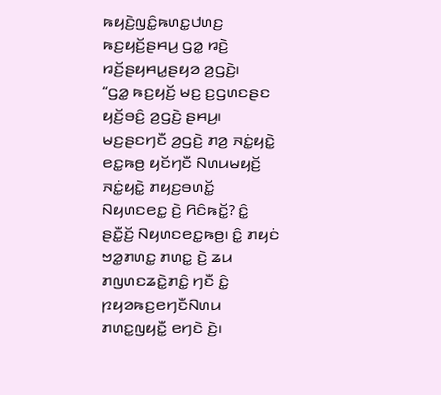ꤒꤟꤢꤧ꤬ꤜꤢꤨ꤭ꤒꤛꤢ꤭ꤓꤛꤢ꤬ ꤒꤢ꤬ꤟꤢꤩ꤬ꤔꤌꤣ꤬ ꤞꤤ꤭ ꤙꤢꤧ꤬ ꤙꤢꤩ꤬ꤔꤟꤌꤣ꤭ꤔꤟꤤ ꤤ꤬ꤞꤢꤧ꤬꤯
“ꤞꤤ꤭ ꤒꤢ꤬ꤟꤢꤩ꤬ ꤗꤢ꤬ ꤢ꤬ꤞꤛꤢꤔꤢ ꤟꤢꤩ꤬ꤋꤢꤨ꤬ ꤤ꤬ꤞꤢꤧ꤬ ꤔꤌꤣ꤬꤯ ꤗꤢ꤬ꤔꤢꤚꤢꤪ ꤤ꤬ꤞꤢꤧ꤬ ꤊꤤ꤬ ꤏꤢꤦ꤭ꤟꤢꤧ꤭ ꤕꤢ꤭ꤒꤥ꤬ ꤟꤢꤩꤚꤢꤪ ꤡꤛꤣꤗꤟꤢꤩ꤬ ꤏꤢꤦ꤭ꤟꤢꤧ꤭ ꤊꤟꤢ꤬ꤋꤛꤢꤩ꤭ ꤡꤟꤛꤢꤕꤢ꤭ ꤢꤧ꤬ ꤖꤢꤨꤒꤢꤩ꤭? ꤢꤨ꤭ ꤔꤢꤪ꤭ꤢꤩ꤬ ꤡꤟꤛꤢꤕꤢ꤭ꤒꤥ꤬꤯ ꤢꤨ꤭ ꤊꤟꤢꤦ ꤠꤤ꤭ꤊꤛꤢ꤭ ꤊꤛꤢ꤭ ꤢꤧ꤬ ꤘꤣ ꤊꤜꤛꤢꤘꤢꤧ꤭ꤊꤢꤨ꤭ ꤚꤢꤪ ꤢꤨ꤭ ꤐꤟꤤꤒꤢ꤬ꤕꤚꤢꤪꤡꤛꤣ ꤊꤛꤢ꤭ꤜꤟꤢꤪ꤭ ꤕꤚꤢꤧ ꤢꤧ꤬꤯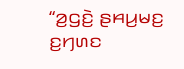“ꤤ꤬ꤞꤢꤧ꤬ ꤔꤌꤣ꤬ꤗꤢ꤬ ꤢ꤬ꤚꤛꤢ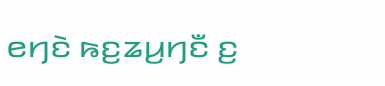ꤕꤚꤢꤧ ꤒꤢ꤬ꤘꤣ꤬ꤚꤢꤪ ꤢ꤬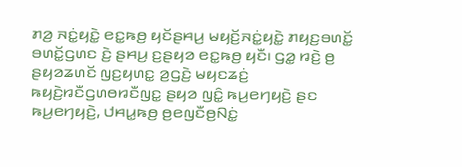ꤊꤤ꤬ ꤏꤢꤦ꤭ꤟꤢꤧ꤭ ꤕꤢ꤭ꤒꤥ꤬ ꤟꤢꤩꤔꤌꤣ꤬ ꤗꤟꤢꤩ꤬ꤏꤢꤦ꤭ꤟꤢꤧ꤭ ꤊꤟꤢ꤬ꤋꤛꤢꤩ꤭ ꤋꤛꤢꤩ꤭ꤞꤛꤢ ꤢꤧ꤬ ꤔꤌꤣ꤬ ꤢ꤬ꤔꤟꤤ ꤕꤢ꤭ꤒꤥ꤬ ꤟꤢꤪ꤯ ꤞꤤ꤭ ꤙꤢꤧ꤬ ꤥ꤬ ꤔꤟꤤꤘꤛꤢꤩ ꤜꤢ꤬ꤟꤛꤢ꤭ ꤤ꤬ꤞꤢꤧ꤬ ꤗꤟꤢꤘꤢꤦ꤬ ꤒꤟꤢꤧ꤬ꤙꤢꤪꤞꤛꤥꤙꤢꤪꤜꤢ꤭ ꤔꤟꤤ ꤜꤢꤨ꤭ ꤒꤣ꤬ꤕꤚꤟꤢꤧ꤬ ꤔꤢ ꤒꤣ꤬ꤕꤚꤟꤢꤧ꤬, ꤓꤌꤣ꤭ꤒꤥ꤬ ꤥ꤬ꤕꤜꤢꤪꤥ꤬ꤡꤢꤦ꤭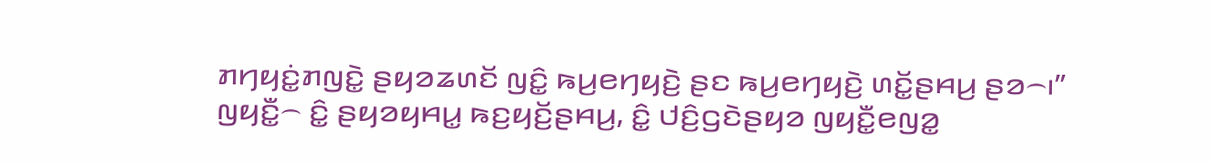ꤊꤚꤟꤢꤦ꤭ꤊꤜꤢꤧ꤭ ꤔꤟꤤꤘꤛꤢꤩ ꤜꤢꤨ꤭ ꤒꤣ꤬ꤕꤚꤟꤢꤧ꤬ ꤔꤢ ꤒꤣ꤬ꤕꤚꤟꤢꤧ꤬ ꤛꤢꤩ꤭ꤔꤌꤣ꤬ ꤔꤤ꤮꤯”
ꤜꤟꤢꤪ꤭꤮ ꤢꤨ꤭ ꤔꤟꤤꤟꤌꤣ꤭ ꤒꤢ꤬ꤟꤢꤩ꤬ꤔꤌꤣ꤬, ꤢꤨ꤭ ꤓꤢꤨ꤬ꤞꤢꤧꤔꤟꤤ ꤜꤟꤢꤪ꤭ꤕꤜꤤ꤭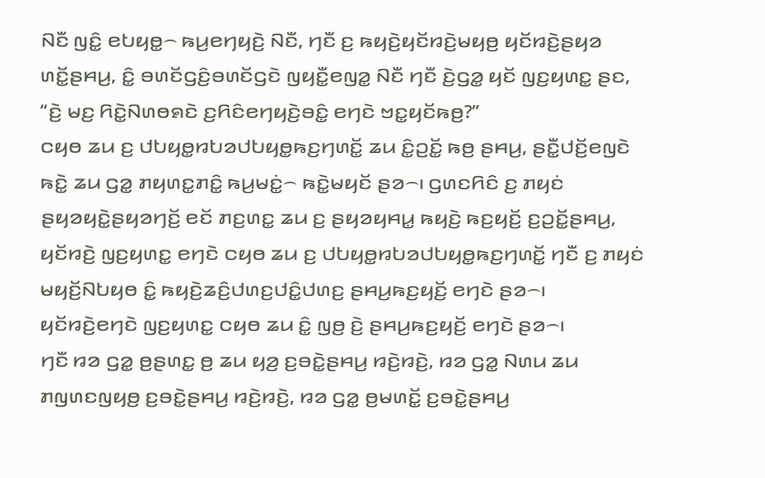ꤡꤢꤪ ꤜꤢꤨ꤭ ꤕꤝꤟꤥ꤭꤮ ꤒꤣ꤬ꤕꤚꤟꤢꤧ꤬ ꤡꤢꤪ, ꤚꤢꤪ ꤢ꤬ ꤒꤟꤢꤧ꤬ꤟꤢꤩꤙꤢꤧ꤬ꤗꤟꤥ꤬ ꤟꤢꤩꤙꤢꤧ꤬ꤔꤟꤤ ꤛꤢꤩ꤭ꤔꤌꤣ꤬, ꤢꤨ꤭ ꤋꤛꤢꤩꤞꤢꤨ꤬ꤋꤛꤢꤩꤞꤢꤧ ꤜꤟꤢꤪ꤭ꤕꤜꤤ꤭ ꤡꤢꤪ ꤚꤢꤪ ꤢꤧ꤬ꤞꤤ꤭ ꤟꤢꤩ ꤜꤢ꤬ꤟꤛꤢ꤭ ꤔꤢ, “ꤢꤧ꤬ ꤗꤢ꤬ ꤖꤢꤧ꤭ꤡꤛꤥꤎꤢꤧ ꤢ꤬ꤖꤢꤨꤕꤚꤟꤢꤧ꤬ꤋꤢꤨ꤭ ꤕꤚꤢꤧ ꤠꤢ꤭ꤟꤢꤩꤒꤥ꤬?”
ꤍꤟꤥ ꤘꤣ ꤢ꤬ ꤓꤝꤟꤥ꤭ꤙꤝꤤꤓꤝꤟꤥ꤭ꤒꤢ꤬ꤚꤛꤢꤩ꤭ ꤘꤣ ꤢꤨ꤭ꤑꤢꤩ꤭ ꤒꤥ꤬ ꤔꤌꤣ꤬, ꤔꤢꤪ꤭ꤓꤢꤩ꤬ꤕꤜꤢꤧ ꤒꤢꤧ꤭ ꤘꤣ ꤞꤤ꤭ ꤊꤟꤛꤢ꤭ꤊꤢꤨ꤭ ꤒꤣ꤬ꤗꤢꤦ꤭꤮ ꤒꤢꤧ꤭ꤗꤟꤢꤩ ꤔꤤ꤮꤯ ꤞꤛꤢꤖꤢꤨ ꤢ꤬ ꤊꤟꤢꤦ ꤔꤟꤤꤟꤢꤧ꤭ꤔꤟꤤꤚꤢꤩ꤬ ꤕꤢꤩ ꤊꤢ꤬ꤛꤢ꤭ ꤘꤣ ꤢ꤬ ꤔꤟꤤꤟꤌꤣ꤭ ꤒꤟꤢꤧ꤬ ꤒꤢ꤬ꤟꤢꤩ꤬ ꤢ꤬ꤑꤢꤩ꤭ꤔꤌꤣ꤬, ꤟꤢꤩꤙꤢꤧ꤬ ꤜꤢ꤬ꤟꤛꤢ꤭ ꤕꤚꤢꤧ ꤍꤟꤥ ꤘꤣ ꤢ꤬ ꤓꤝꤟꤥ꤭ꤙꤝꤤꤓꤝꤟꤥ꤭ꤒꤢ꤬ꤚꤛꤢꤩ꤭ ꤚꤢꤪ ꤢ꤬ ꤊꤟꤢꤦ ꤗꤟꤢꤩ꤬ꤡꤝꤟꤥ ꤢꤨ꤭ ꤒꤟꤢꤧ꤬ꤘꤢꤨ꤬ꤓꤛꤢ꤬ꤓꤢꤨ꤭ꤓꤛꤢ꤬ ꤔꤌꤣ꤬ꤒꤢ꤬ꤟꤢꤩ꤬ ꤕꤚꤢꤧ ꤔꤤ꤮꤯ ꤟꤢꤩꤙꤢꤧ꤬ꤕꤚꤢꤧ ꤜꤢ꤬ꤟꤛꤢ꤭ ꤍꤟꤥ ꤘꤣ ꤢꤨ꤭ ꤜꤥ꤬ ꤢꤧ꤬ ꤔꤌꤣ꤬ꤒꤢ꤬ꤟꤢꤩ꤬ ꤕꤚꤢꤧ ꤔꤤ꤮꤯
ꤚꤢꤪ ꤙꤤ ꤞꤤ꤭ ꤥ꤬ꤔꤛꤢ꤭ ꤥ꤬ ꤘꤣ ꤟꤤ꤬ ꤢ꤬ꤋꤢꤧ꤭ꤔꤌꤣ꤬ ꤙꤢꤧ꤬ꤙꤢꤧ꤬, ꤙꤤ ꤞꤤ꤭ ꤡꤛꤣ ꤘꤣ ꤊꤜꤛꤢꤜꤟꤥ꤬ ꤢ꤬ꤋꤢꤧ꤭ꤔꤌꤣ꤬ ꤙꤢꤧ꤬ꤙꤢꤧ꤬, ꤙꤤ ꤞꤤ꤭ ꤥ꤬ꤗꤛꤢꤩ꤭ ꤢ꤬ꤋꤢꤧ꤭ꤔꤌꤣ꤬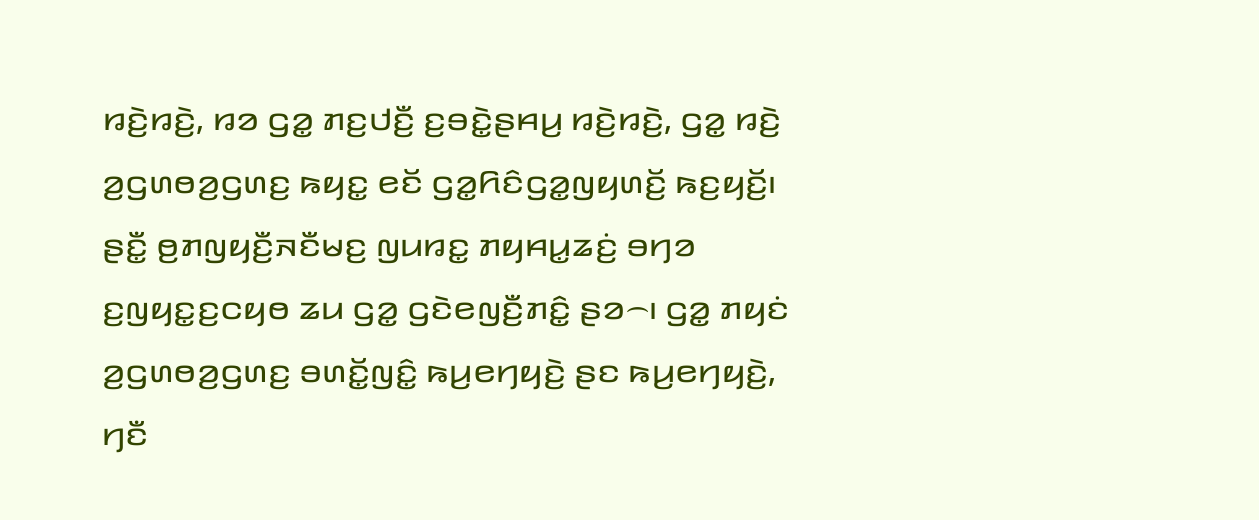ꤙꤢꤧ꤬ꤙꤢꤧ꤬, ꤙꤤ ꤞꤤ꤭ ꤊꤢ꤬ꤓꤢꤪ꤬ ꤢ꤬ꤋꤢꤧ꤭ꤔꤌꤣ꤬ ꤙꤢꤧ꤬ꤙꤢꤧ꤬, ꤞꤤ꤭ ꤙꤢꤧ꤬ ꤤ꤬ꤞꤛꤥꤤ꤬ꤞꤛꤢ꤬ ꤒꤟꤢ꤭ ꤕꤢꤩ ꤞꤤ꤭ꤖꤢꤨꤞꤤ꤭ꤜꤟꤛꤢꤩ꤬ ꤒꤢ꤬ꤟꤢꤩ꤬꤯
ꤔꤢꤪ꤭ ꤥ꤬ꤊꤜꤟꤢꤪ꤬ꤏꤢꤪꤗꤢ꤬ ꤜꤣꤙꤢ꤭ ꤊꤟꤌꤣ꤭ꤘꤢꤦ꤬ ꤋꤚꤤ ꤢ꤬ꤜꤟꤢ꤭ꤢ꤬ꤍꤟꤥ ꤘꤣ ꤞꤤ꤭ ꤞꤢꤧꤕꤜꤢꤪ꤬ꤊꤢꤨ꤭ ꤔꤤ꤮꤯ ꤞꤤ꤭ ꤊꤟꤢꤦ ꤤ꤬ꤞꤛꤥꤤ꤬ꤞꤛꤢ꤬ ꤋꤛꤢꤩ꤭ꤜꤢꤨ꤭ ꤒꤣ꤬ꤕꤚꤟꤢꤧ꤬ ꤔꤢ ꤒꤣ꤬ꤕꤚꤟꤢꤧ꤬, ꤚꤢꤪ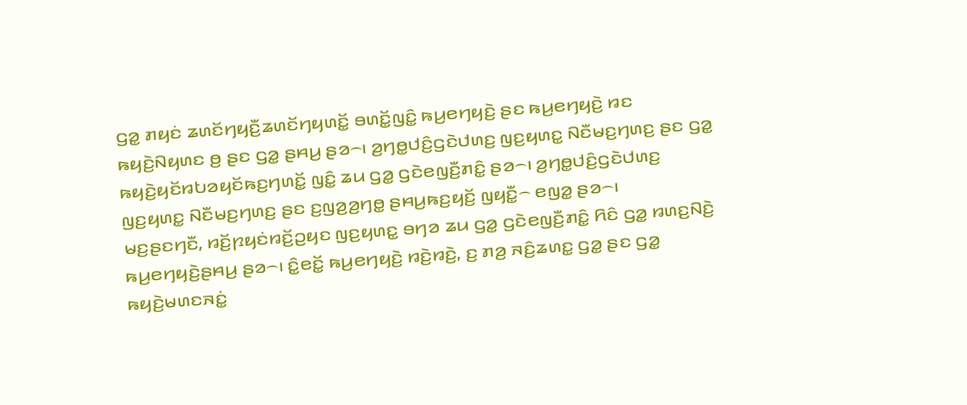ꤞꤤ꤭ ꤊꤟꤢꤦ ꤘꤛꤢꤩꤚꤟꤢꤪ꤬ꤘꤛꤢꤩꤚꤟꤛꤢꤩ꤭ ꤋꤛꤢꤩ꤭ꤜꤢꤨ꤭ ꤒꤣ꤬ꤕꤚꤟꤢꤧ꤬ ꤔꤢ ꤒꤣ꤬ꤕꤚꤟꤢꤧ꤬ ꤙꤢ ꤒꤟꤢꤧ꤬ꤡꤟꤛꤢ ꤥ꤬ ꤔꤢ ꤞꤤ꤭ ꤔꤌꤣ꤬ ꤔꤤ꤮꤯ ꤤ꤬ꤚꤥ꤭ꤓꤢꤨ꤬ꤞꤢꤧꤓꤛꤢ꤬ ꤜꤢ꤬ꤟꤛꤢ꤭ ꤡꤢꤪꤗꤢ꤬ꤚꤛꤢ꤬ ꤔꤢ ꤞꤤ꤭ ꤒꤟꤢꤧ꤬ꤟꤢꤩꤙꤝꤤꤟꤢꤩꤒꤢ꤬ꤚꤛꤢꤩ꤭ ꤜꤢꤨ꤭ ꤘꤣ ꤞꤤ꤭ ꤞꤢꤧꤕꤜꤢꤪ꤬ꤊꤢꤨ꤭ ꤔꤤ꤮꤯ ꤤ꤬ꤚꤥ꤭ꤓꤢꤨ꤬ꤞꤢꤧꤓꤛꤢ꤬ ꤜꤢ꤬ꤟꤛꤢ꤭ ꤡꤢꤪꤗꤢ꤬ꤚꤛꤢ꤬ ꤔꤢ ꤢ꤬ꤜꤤ꤬ꤤ꤬ꤚꤥ꤭ ꤔꤌꤣ꤬ꤒꤢ꤬ꤟꤢꤩ꤬ ꤜꤟꤢꤪ꤭꤮ ꤕꤜꤤ꤭ ꤔꤤ꤮꤯
ꤗꤢ꤬ꤔꤢꤚꤢꤪ, ꤙꤢꤩ꤬ꤐꤟꤢꤦꤙꤢꤩ꤬ꤑꤟꤢ ꤜꤢ꤬ꤟꤛꤢ꤭ ꤋꤚꤤ ꤘꤣ ꤞꤤ꤭ ꤞꤢꤧꤕꤜꤢꤪ꤬ꤊꤢꤨ꤭ ꤖꤢꤨ ꤞꤤ꤭ ꤙꤛꤢ꤬ꤡꤢꤧ꤬ ꤒꤣ꤬ꤕꤚꤟꤢꤧ꤬ꤔꤌꤣ꤬ ꤔꤤ꤮꤯ ꤢꤨ꤭ꤕꤢꤩ꤭ ꤒꤣ꤬ꤕꤚꤟꤢꤧ꤬ ꤙꤢꤧ꤬ꤙꤢꤧ꤬, ꤢ꤬ ꤊꤤ꤬ ꤏꤢꤨ꤬ꤘꤛꤢ꤭ ꤞꤤ꤭ ꤔꤢ ꤞꤤ꤭ ꤒꤟꤢꤧ꤬ꤗꤛꤢꤏꤢꤦ꤭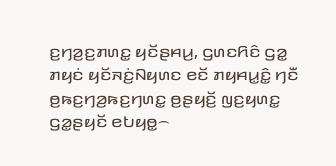ꤢ꤬ꤚꤤ꤬ꤢ꤬ꤊꤛꤢ꤭ ꤟꤢꤩꤔꤌꤣ꤬, ꤞꤛꤢꤖꤢꤨ ꤞꤤ꤭ ꤊꤟꤢꤦ ꤟꤢꤩꤏꤢꤦ꤬ꤡꤟꤛꤢ ꤕꤢꤩ ꤊꤟꤌꤣ꤭ꤢꤨ꤭ ꤚꤢꤪ ꤥ꤬ꤒꤢ꤬ꤚꤤ꤬ꤒꤢ꤬ꤚꤛꤢ꤭ ꤥ꤬ꤔꤟꤢꤩ꤬ ꤜꤢ꤬ꤟꤛꤢ꤭ ꤞꤤ꤭ꤔꤟꤢꤩ ꤕꤝꤟꤥ꤭꤮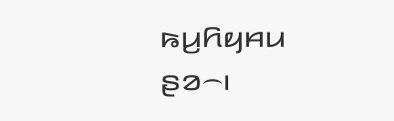ꤒꤣ꤬ꤖꤟꤌꤣ ꤔꤤ꤮꤯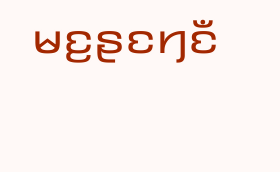ꤗꤢ꤬ꤔꤢꤚꤢꤪ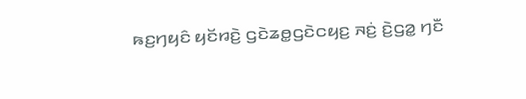ꤒꤢ꤬ꤚꤟꤢꤨ ꤟꤢꤩꤙꤢꤧ꤬ ꤞꤢꤧꤘꤥ꤭ꤞꤢꤧꤍꤟꤢ꤬ ꤏꤢꤦ꤬ ꤢꤧ꤬ꤞꤤ꤭ ꤚꤢꤪ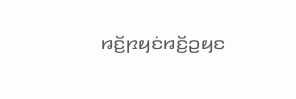ꤙꤢꤩ꤬ꤐꤟꤢꤦꤙꤢꤩ꤬ꤑꤟꤢ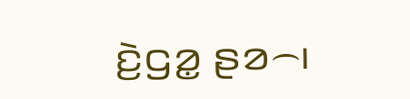ꤢꤧ꤬ꤞꤤ꤭ ꤔꤤ꤮꤯